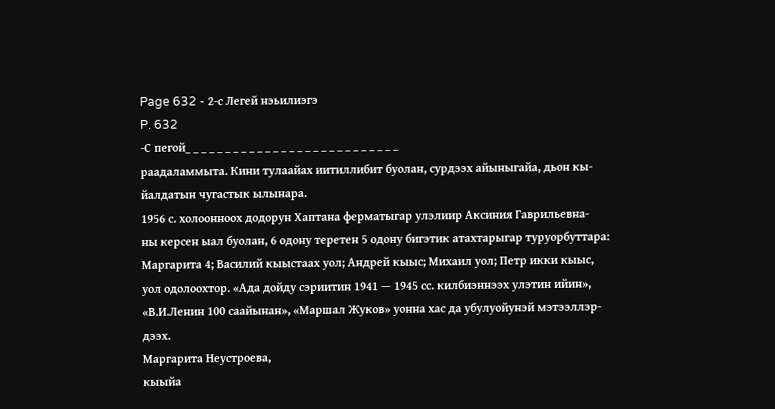Page 632 - 2-с Легей нэьилиэгэ
P. 632
-С пегой_ _ _ _ _ _ _ _ _ _ _ _ _ _ _ _ _ _ _ _ _ _ _ _ _ _ _
раадаламмыта. Кини тулаайах иитиллибит буолан, сурдээх айыныгайа, дьон кы-
йалдатын чугастык ылынара.
1956 с. холоонноох додорун Хаптана ферматыгар улэлиир Аксиния Гаврильевна-
ны керсен ыал буолан, 6 одону теретен 5 одону бигэтик атахтарыгар туруорбуттара:
Маргарита 4; Василий кыыстаах уол; Андрей кыыс; Михаил уол; Петр икки кыыс,
уол одолоохтор. «Ада дойду сэриитин 1941 — 1945 сс. килбиэннээх улэтин ийин»,
«В.И.Ленин 100 саайынан», «Маршал Жуков» уонна хас да убулуойунэй мэтээллэр-
дээх.
Маргарита Неустроева,
кыыйа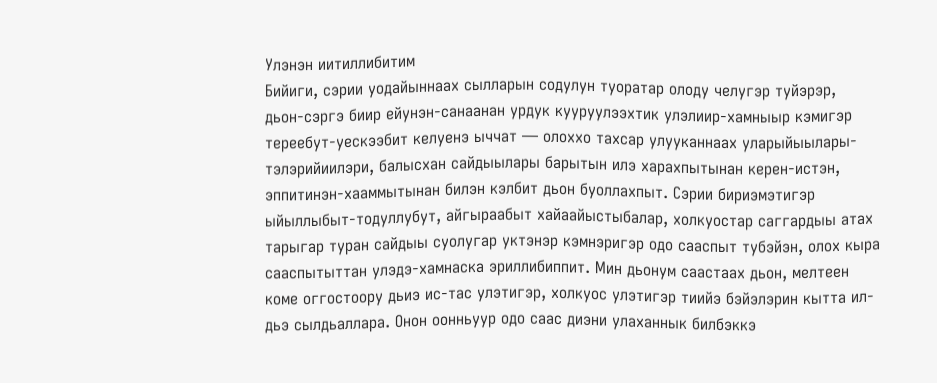Улэнэн иитиллибитим
Бийиги, сэрии уодайыннаах сылларын содулун туоратар олоду челугэр туйэрэр,
дьон-сэргэ биир ейунэн-санаанан урдук кууруулээхтик улэлиир-хамныыр кэмигэр
тереебут-уескээбит келуенэ ыччат — олоххо тахсар улууканнаах уларыйыылары-
тэлэрийиилэри, балысхан сайдыылары барытын илэ харахпытынан керен-истэн,
эппитинэн-хааммытынан билэн кэлбит дьон буоллахпыт. Сэрии бириэмэтигэр
ыйыллыбыт-тодуллубут, айгыраабыт хайаайыстыбалар, холкуостар саггардыы атах
тарыгар туран сайдыы суолугар уктэнэр кэмнэригэр одо сааспыт тубэйэн, олох кыра
сааспытыттан улэдэ-хамнаска эриллибиппит. Мин дьонум саастаах дьон, мелтеен
коме оггостоору дьиэ ис-тас улэтигэр, холкуос улэтигэр тиийэ бэйэлэрин кытта ил-
дьэ сылдьаллара. Онон оонньуур одо саас диэни улаханнык билбэккэ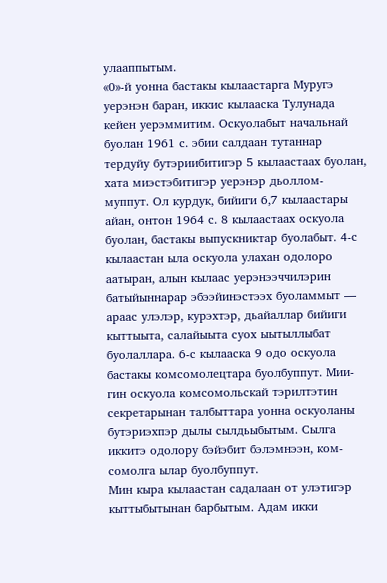улааппытым.
«0»-й уонна бастакы кылаастарга Муругэ уерэнэн баран, иккис кылааска Тулунада
кейен уерэммитим. Оскуолабыт начальнай буолан 1961 с. эбии салдаан тутаннар
тердуйу бутэриибитигэр 5 кылаастаах буолан, хата миэстэбитигэр уерэнэр дьоллом-
муппут. Ол курдук, бийиги 6,7 кылаастары айан, онтон 1964 с. 8 кылаастаах оскуола
буолан, бастакы выпускниктар буолабыт. 4-с кылаастан ыла оскуола улахан одолоро
аатыран, алын кылаас уерэнээччилэрин батыйыннарар эбээйинэстээх буоламмыт —
араас улэлэр, курэхтэр, дьайаллар бийиги кыттыыта, салайыыта суох ыытыллыбат
буолаллара. 6-с кылааска 9 одо оскуола бастакы комсомолецтара буолбуппут. Мии-
гин оскуола комсомольскай тэрилтэтин секретарынан талбыттара уонна оскуоланы
бутэриэхпэр дылы сылдьыбытым. Сылга иккитэ одолору бэйэбит бэлэмнээн, ком-
сомолга ылар буолбуппут.
Мин кыра кылаастан садалаан от улэтигэр кыттыбытынан барбытым. Адам икки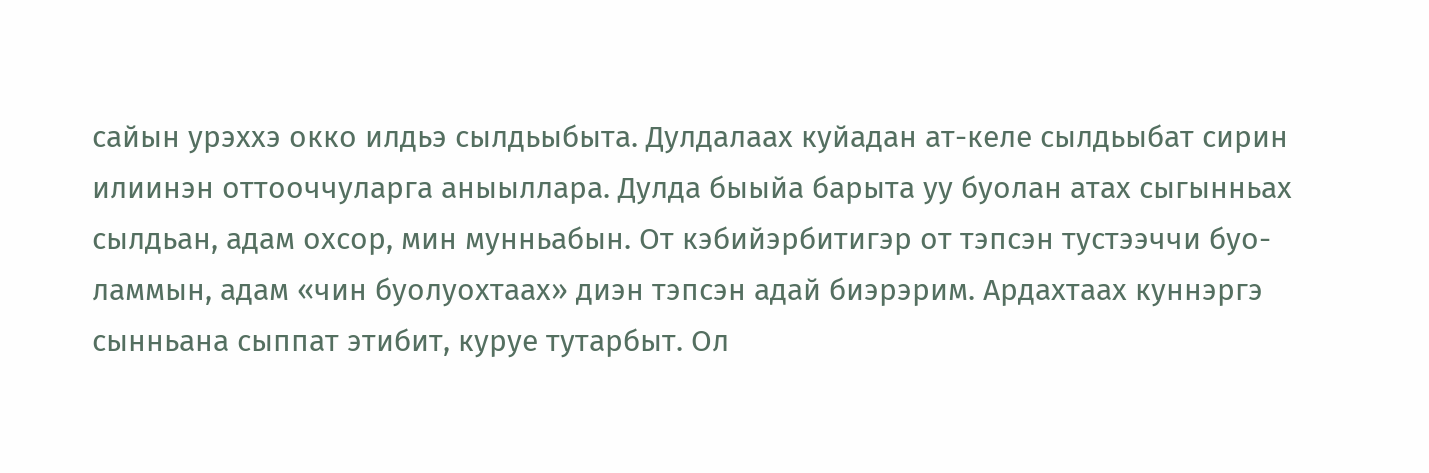сайын урэххэ окко илдьэ сылдьыбыта. Дулдалаах куйадан ат-келе сылдьыбат сирин
илиинэн оттооччуларга аныыллара. Дулда быыйа барыта уу буолан атах сыгынньах
сылдьан, адам охсор, мин мунньабын. От кэбийэрбитигэр от тэпсэн тустээччи буо-
ламмын, адам «чин буолуохтаах» диэн тэпсэн адай биэрэрим. Ардахтаах куннэргэ
сынньана сыппат этибит, куруе тутарбыт. Ол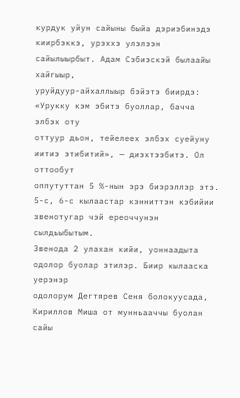курдук уйун сайыны быйа дэриэбинэдэ
киирбэккэ, урэххэ улэлээн сайылыырбыт. Адам Сэбиэскэй былаайы хайгыыр,
уруйдуур-айхаллыыр бэйэтэ биирдэ: «Урукку кэм эбитэ буоллар, бачча элбэх оту
оттуур дьон, тейелеех элбэх суейуну иитиэ этибитий», — диэхтээбитэ. Ол оттообут
оппутуттан 5 %-нын эрэ биэрэллэр этэ.
5-с, 6-с кылаастар кэнниттэн кэбийии звенотугар чэй ереоччунэн сылдьыбытым.
Звенода 2 улахан кийи, уоннаадыта одолор буолар этилэр. Биир кылааска уерэнэр
одолорум Дегтярев Сеня болокуусада, Кириллов Миша от мунньааччы буолан сайы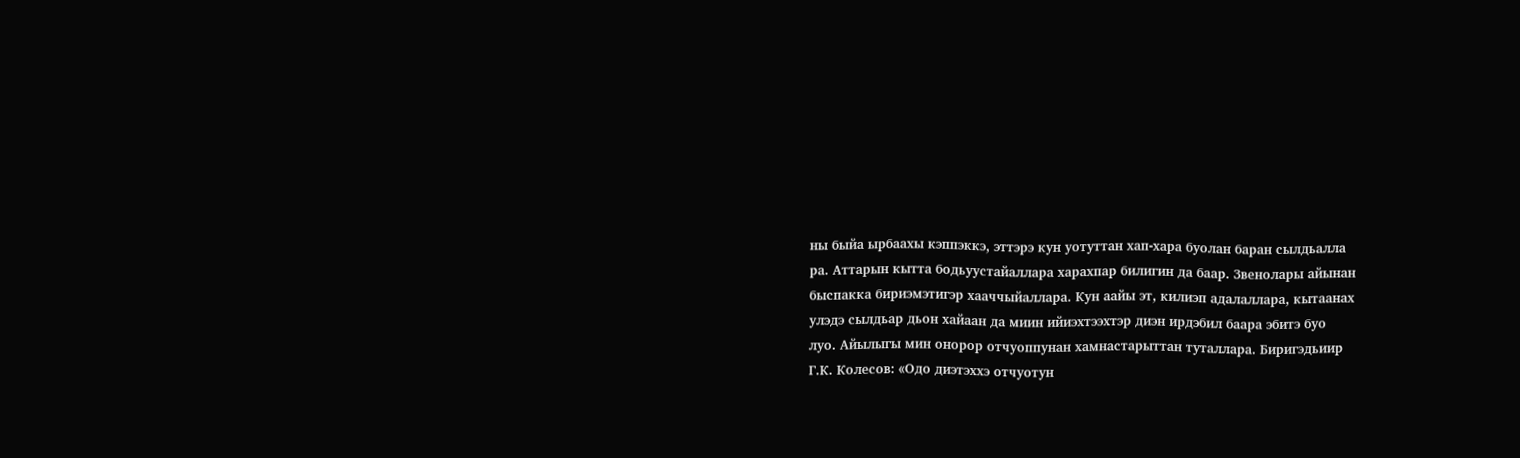ны быйа ырбаахы кэппэккэ, эттэрэ кун уотуттан хап-хара буолан баран сылдьалла
ра. Аттарын кытта бодьуустайаллара харахпар билигин да баар. Звенолары айынан
быспакка бириэмэтигэр хааччыйаллара. Кун аайы эт, килиэп адалаллара, кытаанах
улэдэ сылдьар дьон хайаан да миин ийиэхтээхтэр диэн ирдэбил баара эбитэ буо
луо. Айылыгы мин онорор отчуоппунан хамнастарыттан туталлара. Биригэдьиир
Г.К. Колесов: «Одо диэтэххэ отчуотун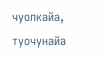чуолкайа, туочунайа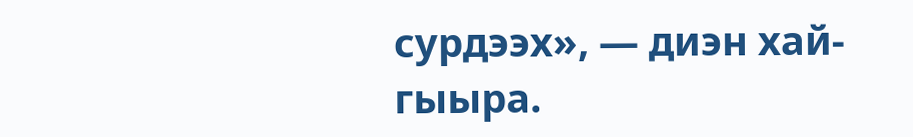сурдээх», — диэн хай-
гыыра.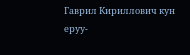Гаврил Кириллович кун еруу-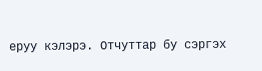еруу кэлэрэ. Отчуттар бу сэргэх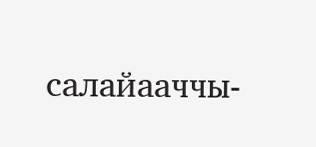салайааччы-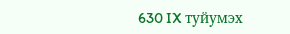630 IX туйумэх